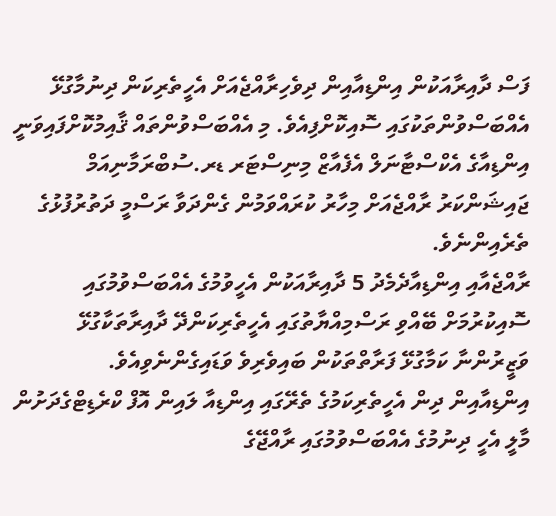ފަސް ދާއިރާއަކުން އިންޑިއާއިން ދިވެހިރާއްޖެއަށް އެހީތެރިކަން ދިނުމާގުޅޭ އެއްބަސްވުންތަކުގައި ސޮއިކޮށްފިއެވެ. މި އެއްބަސްވުންތައް ޤާއިމުކޮށްފައިވަނީ އިންޑިއާގެ އެކްސްޓާނަލް އެފެއާޒް މިނިސްޓަރ ޑރ.ސުބްރަމާނިއަމް ޖައިޝަންކަރު ރާއްޖެއަށް މިހާރު ކުރައްވަމުން ގެންދަވާ ރަސްމީ ދަތުރުފުޅުގެ ތެރެއިންނެވެ.
ރާއްޖެއާއި އިންޑިއާދެމެދު 5 ދާއިރާއަކުން އެހީވުމުގެ އެއްބަސްވުމުގައި ސޮއިކުރުމަށް ބޭއްވި ރަސްމިއްޔާތުގައި އެހީތެރިކަންދޭ ދާއިރާތަކާގުޅޭ ވަޒީރުންނާ ކަމާގުޅޭ ފަރާތްތަކުން ބައިވެރިވެ ވަޑައިގެންނެވިއެވެ.
އިންޑިއާއިން ދިން އެހީތެރިކަމުގެ ތެރޭގައި އިންޑިއާ ލައިން އޮފް ކްރެޑިޓްގެދަށުން މާލީ އެހީ ދިނުމުގެ އެއްބަސްވުމުގައި ރާއްޖޭގެ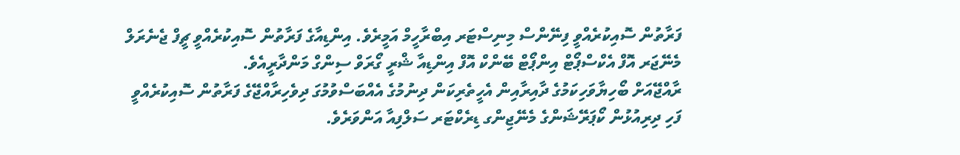ފަރާތުން ސޮއިކުރެއްވީ ފިނޭންސް މިނިސްޓަރ އިބްރާހީމް އަމީރެވެ. އިންޑިއާގެ ފަރާތުން ސޮއިކުރެއްވީ ޗީފް ޖެނެރަލް މެނޭޖަރ އޮފް އެކްސްޕޯޓް އިންޕޯޓް ބޭންކް އޮފް އިންޑިއާ ޝްރީ ގޯރަވް ސިންގް މަންދާރީއެވެ.
ރާއްޖޭއަށް ބޯހިޔާވަހިކަމުގެ ދާއިރާއިން އެހީތެރިކަން ދިނުމުގެ އެއްބަސްވުމުގަ ދިވެހިރާއްޖޭގެ ފަރާތުން ސޮއިކުރެއްވީ ފަހި ދިރިއުޅުން ކޯޕަރޭޝަންގެ މެނޭޖިންގ ޑިރެކްޓަރ ސަލްފިއާ އަންވަރެވެ.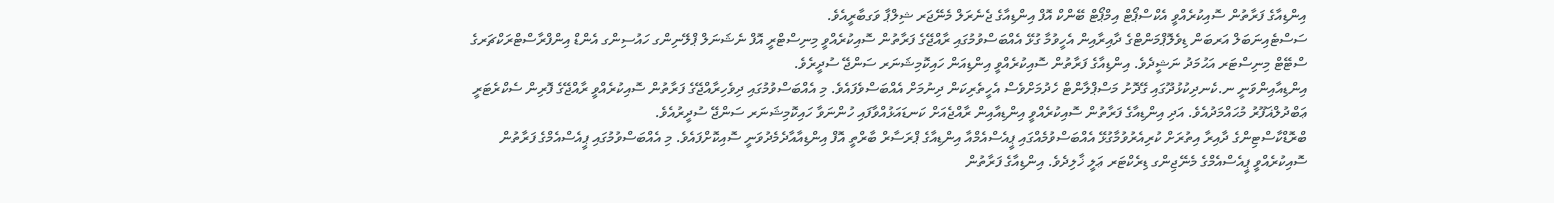އިންޑިއާގެ ފަރާތުން ސޮއިކުރެއްވީ އެކްސްޕޯޓް އިމްޕޯޓް ބޭންކް އޮފް އިންޑިއާގެ ޖެނެރަލް މެނޭޖަރ ޝިލްޕާ ވަގބާރީއެވެ.
ސަސްޓެއިނަބަލް އަރބަން ޑިވެލޮޕްމަންޓްގެ ދާއިރާއިން އެހީވުމާ ގުޅޭ އެއްބަސްވުމުގައި ރާއްޖޭގެ ފަރާތުން ސޮއިކުރެއްވީ މިނިސްޓްރީ އޮފް ނެޝަނަލް ޕްލޭނިންގ ހައުސިންގ އެންޑް އިންފްރާސްޓްރަކްޗަރގެ ސްޓޭޓް މިނިސްޓަރ އަޙުމަދު ނަޝީދެވެ. އިންޑިއާގެ ފަރާތުން ސޮއިކުރެއްވީ އިންޑިއަން ހައިކޮމިޝަނަރ ސަންޖޭ ސުދީރެވެ.
އިންޑިއާއިންވަނީ ނ.ކެނދިކުޅުދޫގައި ގޭދޮށު މަސްޕްލާންޓް ހެދުމަށްވެސް އެހީތެރިކަން ދިނުމަށް އެއްބަސްވެފައެވެ. މި އެއްބަސްވުމުގައި ދިވެހިރާއްޖޭގެ ފަރާތުން ސޮއިކުރެއްވީ ރާއްޖޭގެ ފޮރިން ސެކްރެޓަރީ ޢަބްދުލްޣަފޫރު މުޙައްމަދުއެވެ. އަދި އިންޑިއާގެ ފަރާތުން ސޮއިކުރެއްވީ އިންޑިއާއިން ރާއްޖެއަށް ކަނޑައަޅުއްވާފައި ހުންނަވާ ހައިކޮމިޝަނަރ ސަންޖޭ ސުދީރުއެވެ.
ބްރޮޑްކާސްޓިންގެ ދާއިރާ އިތުރަށް ކުރިއެރުވުމާގުޅޭ އެއްބަސްވުމެއްގައި ޕީއެސްއެމްއާ އިންޑިއާގެ ޕްރަސާރް ބާރްތީ އޮފް އިންޑިއާއާދެމެދުވަނީ ސޮއިކޮށްފައެވެ. މި އެއްބަސްވުމުގައި ޕީއެސްއެމްގެ ފަރާތުން ސޮއިކުރެއްވީ ޕީއެސްއެމްގެ މެނޭޖިންގ ޑިރެކްޓަރ ޢަލީ ޚާލިދެވެ. އިންޑިއާގެ ފަރާތުން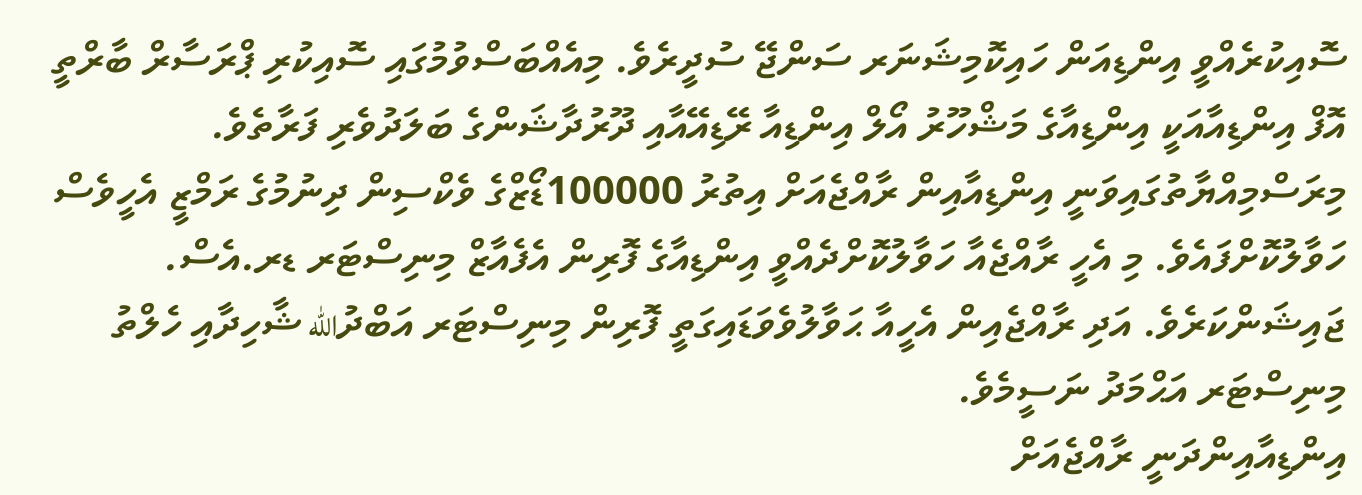ސޮއިކުރެއްވީ އިންޑިއަން ހައިކޮމިޝަނަރ ސަންޖޭ ސުދީރެވެ. މިއެއްބަސްވުމުގައި ސޮއިކުރި ޕްރަސާރް ބާރްތީ އޮފް އިންޑިއާއަކީ އިންޑިއާގެ މަޝްހޫރު އޯލް އިންޑިއާ ރޭޑިއޭއާއި ދޫރުދާޝަންގެ ބަލަދުވެރި ފަރާތެވެ.
މިރަސްމިއްޔާތުގައިވަނީ އިންޑިއާއިން ރާއްޖެއަށް އިތުރު 100000ޑޯޒްގެ ވެކްސިން ދިނުމުގެ ރަމްޒީ އެހީވެސް ހަވާލުކޮށްފައެވެ. މި އެހީ ރާއްޖެއާ ހަވާލުކޮށްދެއްވީ އިންޑިއާގެ ފޮރިން އެފެއާޒް މިނިސްޓަރ ޑރ.އެސް. ޖައިޝަންކަރެވެ. އަދި ރާއްޖެއިން އެހީއާ ޙަވާލުވެވަޑައިގަތީ ފޮރިން މިނިސްޓަރ އަބްދުالله ޝާހިދާއި ހެލްތު މިނިސްޓަރ އަޙްމަދު ނަސީމެވެ.
އިންޑިއާއިންދަނީ ރާއްޖެއަށް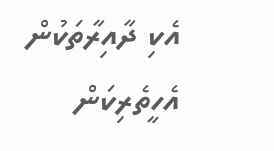އެކި ދާއިރާތަކުން އެހީތެރިކަން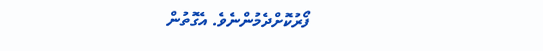ފޯރުކޮށްދެމުންނެވެ. އެގޮތުން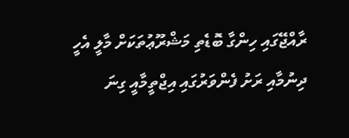ރާއްޖޭގައި ހިންގާ ބޮޑެތި މަޝްރޫޢުތަކަށް މާލީ އެހީ ދިނުމާއި ރަށު ފެންވަރުގައި އިޖްތީމާއީ ގިނަ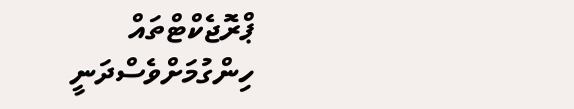ޕްރޮޖެކްޓްތައް ހިންގުމަށްވެސްދަނީ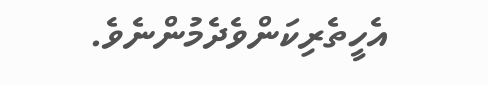އެހީތެރިކަންވެދެމުންނެވެ.